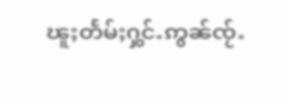ၽူႈတႅမ်ႈႁွင်ႉဢွၼ်ၸႂ်ႉ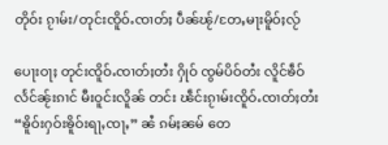တိုဝ်း ၵႂၢမ်း/တုင်းၸိူဝ်ႉၸၢတ်ႈ ပဵၼ်ၽႂ်/တႄႇမႃးမိူဝ်ႈလႂ်

ပေႃးဝႃႈ တုင်းၸိူဝ်ႉၸၢတ်ႈတႆး ႁိုဝ် ၸွမ်ပိဝ်တႆး လိူင်ၶဵဝ်လႅင်ၼႂ်းၵၢင် မီးဝူင်းလိူၼ် တင်း ၽဵင်းၵႂၢမ်းၸိူဝ်ႉၸၢတ်ႈတႆး “ၶိူဝ်းႁဝ်းၶိူဝ်းရႃႇၸႃႇ” ၼႆ ၵမ်ႈၼမ် တေ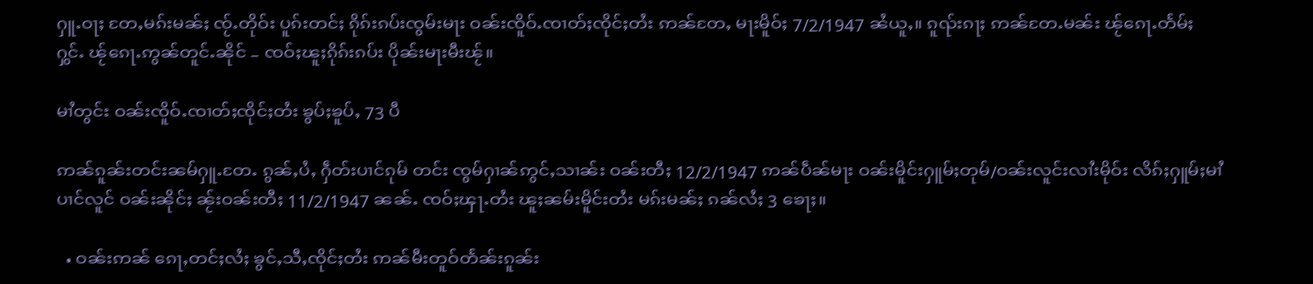ႁူႉဝႃႈ တႄႇမၵ်းမၼ်ႈ ၸႂ်ႉတိုဝ်း ပူၵ်းတင်ႈ ၵိုၵ်းၵပ်းၸွမ်းမႃး ဝၼ်းၸိူဝ်ႉၸၢတ်ႈၸိုင်ႈတႆး ဢၼ်တႄႇ မႃးမိူဝ်ႈ 7/2/1947 ၼႆယူႇ။ ၵူၺ်းၵႃႈ ဢၼ်တႄႉမၼ်း ၽႂ်ၵေႃႉတႅမ်ႈႁွင်ႉ ၽႂ်ၵေႃႉဢွၼ်တူင်ႉၼိုင် – ၸဝ်ႈၽူႈၵိုၵ်းၵပ်း ပိုၼ်းမႃးမီးၽႂ်။

မၢႆတွင်း ဝၼ်းၸိူဝ်ႉၸၢတ်ႈၸိုင်ႈတႆး ၶွပ်ႈၶူပ်ႇ 73 ပီ

ဢၼ်ၵူၼ်းတင်းၼမ်ႁူႉတႄႉ ၵွၼ်ႇပႆႇ ႁဵတ်းပၢင်ၵုမ် တင်း ၸွမ်ႁၢၼ်ဢွင်ႇသၢၼ်း ဝၼ်းတီႈ 12/2/1947 ဢၼ်ပဵၼ်မႃး ဝၼ်းမိူင်းႁူမ်ႈတုမ်/ဝၼ်းလူင်းလၢႆးမိုဝ်း လိၵ်ႈႁူမ်ႈမၢႆ ပၢင်လူင် ဝၼ်းၼိုင်ႈ ၼႂ်းဝၼ်းတီႈ 11/2/1947 ၼၼ်ႉ ၸဝ်ႈၾႃႉတႆး ၽူႈၼမ်းမိူင်းတႆး မၵ်းမၼ်ႈ ၵၼ်လႆႈ 3 ၶေႃႈ။

  • ဝၼ်းဢၼ် ၵေႃႇတင်ႈလႆႈ ၶွင်ႇသီႇၸိုင်ႈတႆး ဢၼ်မီးတူဝ်တႅၼ်းၵူၼ်း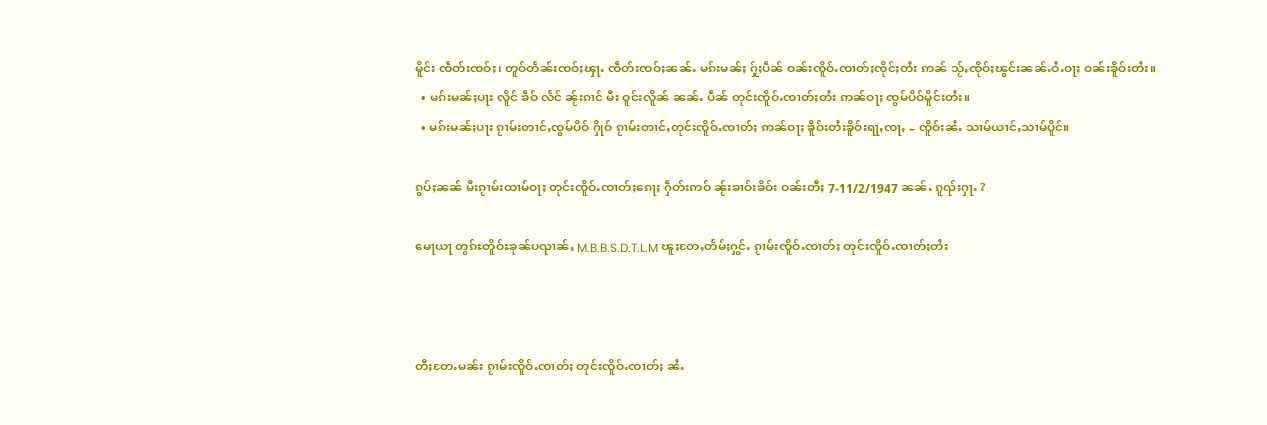မိူင်း ၸဵတ်းၸဝ်ႈ၊ တူဝ်တႅၼ်းၸဝ်ႈၾႃႉ ၸဵတ်းၸဝ်ႈၼၼ်ႉ မၵ်းမၼ်ႈ ႁႂ်ႈပဵၼ် ဝၼ်းၸိူဝ်ႉၸၢတ်ႈၸိုင်ႈတႆး ဢၼ် သႂ်ႇၸိုဝ်ႈၽွင်းၼၼ်ႉဝႆႉဝႃႈ ဝၼ်းၶိူဝ်းတႆး။
  • မၵ်းမၼ်ႈပႃး လိူင် ၶဵဝ် လႅင် ၼႂ်းၵၢင် မီး ဝူင်းလိူၼ် ၼၼ်ႉ ပဵၼ် တုင်းၸိူဝ်ႉၸၢတ်ႈတႆး ဢၼ်ဝႃႈ ၸွမ်ပိဝ်မိူင်းတႆး။
  • မၵ်းမၼ်ႈပႃး ၵႂၢမ်းတၢင်ႇၸွမ်ပိဝ် ႁိုဝ် ၵႂၢမ်းတၢင်ႇတုင်းၸိူဝ်ႉၸၢတ်ႈ ဢၼ်ဝႃႈ ၶိူဝ်းတႆးၶိူဝ်းရႃႇၸႃႇ – ၸိူဝ်းၼႆႉ သၢမ်ယၢင်ႇသၢမ်ပိူင်။

ၵွပ်ႈၼၼ် မီးၵႂၢမ်းထၢမ်ဝႃႈ တုင်းၸိူဝ်ႉၸၢတ်ႈၵေႃႈ ႁဵတ်းဢဝ် ၼႂ်းၶၢဝ်းၶိဝ်း ဝၼ်းတီႈ 7-11/2/1947 ၼၼ်ႉ ၵူၺ်းႁႃႉ ?

မေႃယႃ တွၵ်ႊတိူဝ်ႊၶုၼ်ပၺၢၼ်ႇ M.B.B.S.D.T.L.M ၽူႈတႄႇတႅမ်ႈႁွင်ႉ ၵႂၢမ်းၸိူဝ်ႉၸၢတ်ႈ တုင်းၸိူဝ်ႉၸၢတ်ႈတႆး



တီႈတႄႉမၼ်း ၵႂၢမ်းၸိူဝ်ႉၸၢတ်ႈ တုင်းၸိူဝ်ႉၸၢတ်ႈ ၼႆႉ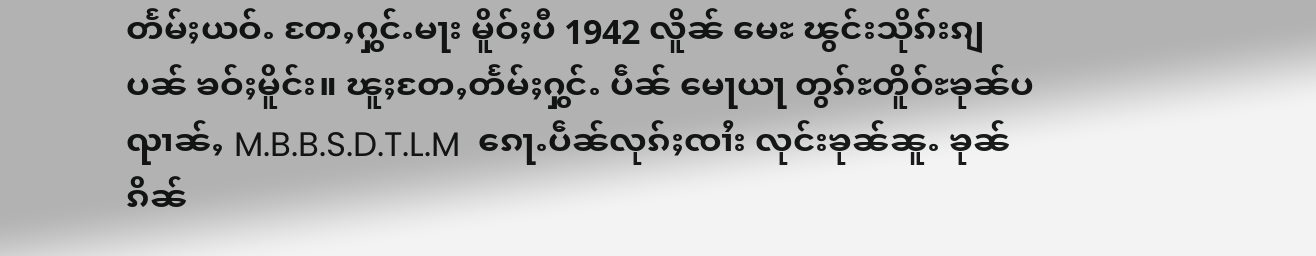တႅမ်ႈယဝ်ႉ တႄႇႁွင်ႉမႃး မိူဝ်ႈပီ 1942 လိူၼ် မေႊ ၽွင်းသိုၵ်းၵျပၼ် ၶဝ်ႈမိူင်း။ ၽူႈတႄႇတႅမ်ႈႁွင်ႉ ပဵၼ် မေႃယႃ တွၵ်ႊတိူဝ်ႊၶုၼ်ပၺၢၼ်ႇ M.B.B.S.D.T.L.M  ၵေႃႉပဵၼ်လုၵ်ႈၸၢႆး လုင်းၶုၼ်ၼူႉ ၶုၼ်ၵိၼ်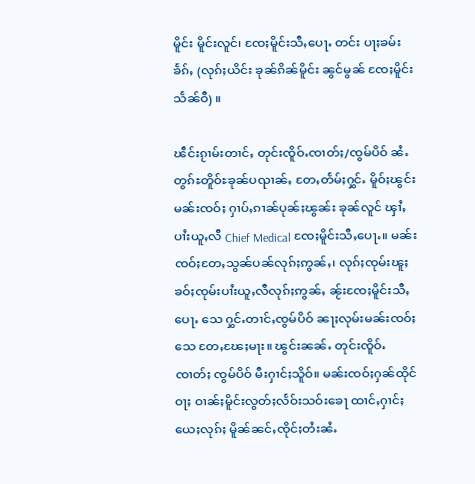မိူင်း မိူင်းလူင်၊ ၸႄႈမိူင်းသီႇပေႃႉ တင်း ပႃႈၶမ်းၶႅၵ်ႇ (လုၵ်ႈယိင်း ၶုၼ်ၵိၼ်မိူင်း ၼွင်မွၼ် ၸႄႈမိူင်းသႅၼ်ဝီ) ။

ၽဵင်းၵႂၢမ်းတၢင်ႇ တုင်းၸိူဝ်ႉၸၢတ်ႈ/ၸွမ်ပိဝ် ၼႆႉ တွၵ်ႊတိူဝ်ႊၶုၼ်ပၺၢၼ်ႇ တႄႇတႅမ်ႈႁွင်ႉ မိူဝ်ႈၽွင်း မၼ်းၸဝ်ႈ ႁၢပ်ႇၵၢၼ်ပုၼ်ႈၽွၼ်း ၶုၼ်လူင် ၾၢႆႇပၢႆးယူႇလီ Chief Medical ၸႄႈမိူင်းသီႇပေႃႉ။ မၼ်းၸဝ်ႈတႄႇသွၼ်ပၼ်လုၵ်ႈဢွၼ်ႇ၊ လုၵ်ႈၸုမ်းၽူႈၶဝ်ႈၸုမ်းပၢႆးယူႇလီလုၵ်ႈဢွၼ်ႇ ၼႂ်းၸႄႈမိူင်းသီႇပေႃႉ သေ ႁွင်ႉတၢင်ႇၸွမ်ပိဝ် ၼႃႈလုမ်းမၼ်းၸဝ်ႈသေ တႄႇၽႄႈမႃး။ ၽွင်းၼၼ်ႉ တုင်းၸိူဝ်ႉၸၢတ်ႈ ၸွမ်ပိဝ် မီးႁၢင်ႈသိူဝ်။ မၼ်းၸဝ်ႈႁၼ်ထိုင်ဝႃႈ ဝၢၼ်ႈမိူင်းလွတ်ႈလႅဝ်းသဝ်းၶေႃ ထၢင်ႇႁၢင်ႈ ယေႈလုၵ်ႈ မိူၼ်ၼင်ႇၸိုင်ႈတႆးၼႆႉ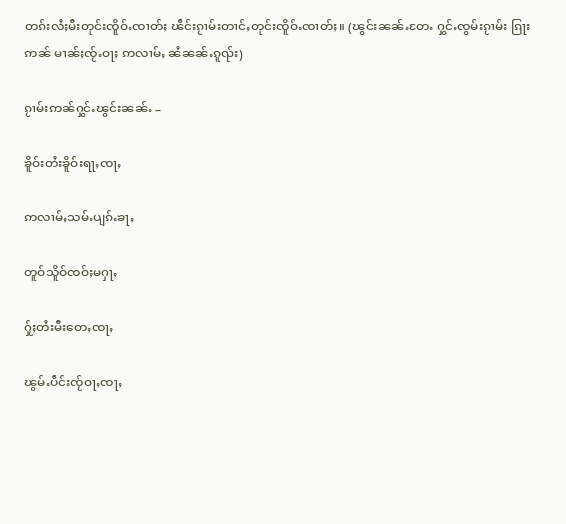တၵ်းလႆႈမီးတုင်းၸိူဝ်ႉၸၢတ်ႈ ၽဵင်းၵႂၢမ်းတၢင်ႇတုင်းၸိူဝ်ႉၸၢတ်ႈ။ (ၽွင်းၼၼ်ႉတႄႉ ႁွင်ႉၸွမ်းၵႂၢမ်း ၵြႃး ဢၼ် မၢၼ်ႈၸႂ်ႉဝႃႈ ဢလၢမ်ႇ ၼႆၼၼ်ႉၵူၺ်း)

ၵႂၢမ်းဢၼ်ႁွင်ႉၽွင်းၼၼ်ႉ –

ၶိူဝ်းတႆးၶိူဝ်းရႃႇၸႃႇ

ဢလၢမ်ႇသမ်ႉပျၵ်ႉၶႃႇ

တူဝ်သိူဝ်ၸဝ်ႈမႁႃႇ

ႁႂ်ႈတႆးမီးတေႇၸႃႇ

ၽွမ်ႉပဵင်းၸႂ်ဝႃႇၸႃႇ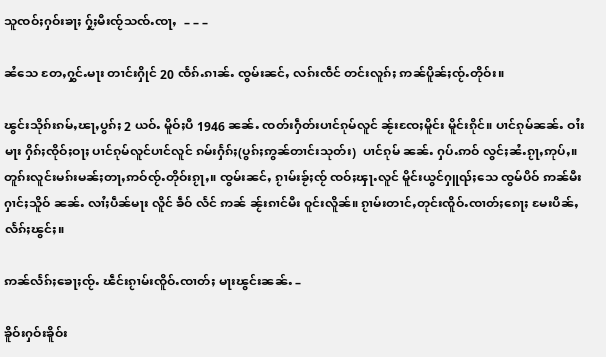သူၸဝ်ႈႁဝ်းၶႃႈ ႁႂ်ႈမီးၸႂ်သၸ်ႉၸႃႇ  – – –

ၼႆသေ တႄႇႁွင်ႉမႃး တၢင်းႁိုင် 20 ၸႅၵ်ႉၵၢၼ်ႉ ၸွမ်းၼင်ႇ လၵ်းၸဵင် တင်းလူၵ်ႈ ဢၼ်ပိူၼ်ႈၸႂ်ႉတိုဝ်း။

ၽွင်းသိုၵ်းၵမ်ႇၽႃႇပွၵ်ႈ 2 ယဝ်ႉ မိူဝ်ႈပီ 1946 ၼၼ်ႉ ၸတ်းႁဵတ်းပၢင်ၵုမ်လူင် ၼႂ်းၸႄႈမိူင်း မိူင်းၵိုင်။ ပၢင်ၵုမ်ၼၼ်ႉ ဝၢႆးမႃး ႁိၵ်ႈၸိုဝ်ႈဝႃႈ ပၢင်ၵုမ်လူင်ပၢင်လူင် ၵမ်းႁႅၵ်ႈ(ပွၵ်ႈဢွၼ်တၢင်းသုတ်း)  ပၢင်ၵုမ် ၼၼ်ႉ ႁပ်ႉဢဝ် လွင်ႈၼႆႉၵႂႃႇဢုပ်ႇ။ တူၵ်းလူင်းမၵ်းမၼ်ႈတႃႇဢဝ်ၸႂ်ႉတိုဝ်းၵႂႃႇ။ ၸွမ်းၼင်ႇ ၵႂၢမ်းၶႂ်ႈၸႂ် ၸဝ်ႈၾႃႉလူင် မိူင်းယွင်ႁူၺ်ႈသေ ၸွမ်ပိဝ် ဢၼ်မီး ႁၢင်ႈသိူဝ် ၼၼ်ႉ လၢႆႈပဵၼ်မႃး လိူင် ၶဵဝ် လႅင် ဢၼ် ၼႂ်းၵၢင်မီး ဝူင်းလိူၼ်။ ၵႂၢမ်းတၢင်ႇတုင်းၸိူဝ်ႉၸၢတ်ႈၵေႃႈ မႄးပိၼ်ႇလႅၵ်ႈၽွင်ႈ။

ဢၼ်လႅၵ်ႈၶေႃႈၸႂ်ႉ ၽဵင်းၵႂၢမ်းၸိူဝ်ႉၸၢတ်ႈ မႃးၽွင်းၼၼ်ႉ –

ၶိူဝ်းႁဝ်းၶိူဝ်း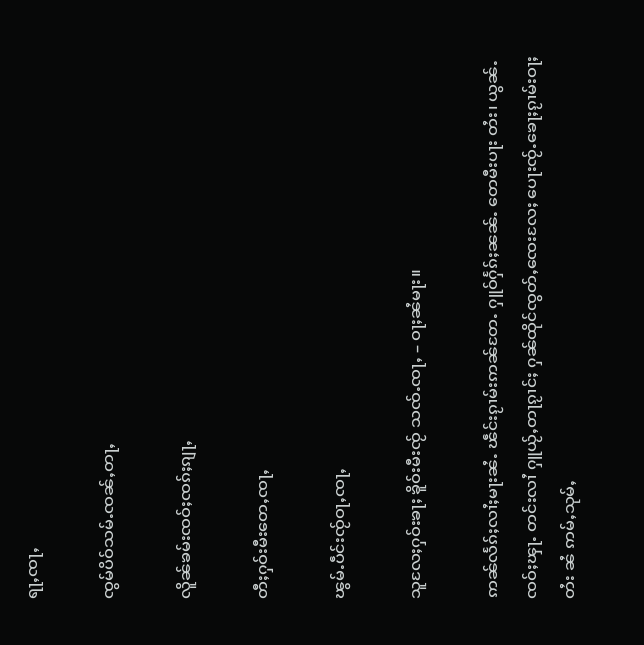ရႃႇၸႃႇ

ၸွမ်ပိဝ်သမ်ႉၸၼ်ႇတႃႇ

လိူၼ်ၶမ်းၸဝ်ႈၸၵ်ႈၵျႃႇ

တီႈႁဝ်းမီးတေႇၸႃႇ

ၽွမ်ႉပဵင်းၸႂ်ဝႃႇၸႃႇ

သူလႄႈႁဝ်းၶႃႈ ၶိူဝ်းမီးၸႂ် သၸ်ႉၸႃႇ – ဝႃႈၼႆမႃး။

ဢၼ်လႅၵ်ႈလၢႆႈမႃးၼႆႉ ၽဵင်းၵႂၢမ်းဢၼ်တႄႉ ႁူဝ်ႁႅၵ်ႈၼၼ်ႉ တေမီးပႃး တႆး၊ ယွၼ်ႉၸဝ်ႈၾႃႉ တင်းလၢႆ ႁူယႂ်ႇတႃၵႂၢင်ႈ ႁၼ်ထိုင်ၸွတ်ႇၸေးလႄႈ ပေႃးၸႂ်ႉၶေႃႈၵႂၢမ်းဝႃႈတႆး ၼႆ ဢမ်ႇသုမ်ႇ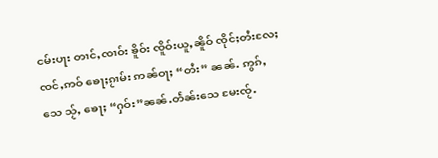ငမ်းပႃး တၢင်ႇၸၢဝ်း ၶိူဝ်း ၸိူဝ်းယူႇၼိူဝ် ၸိုင်ႈတႆးလႄႈ ၸင်ႇဢဝ် ၶေႃႈၵႂၢမ်း ဢၼ်ဝႃႈ “တႆး” ၼၼ်ႉ ဢွၵ်ႇသေ သႂ်ႇ ၶေႃႈ “ႁဝ်း”ၼၼ်ႉတႅၼ်းသေ မႄးၸႂ်ႉ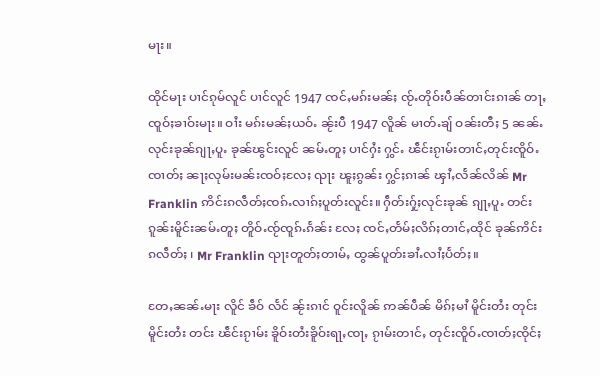မႃး။

ထိုင်မႃး ပၢင်ၵုမ်လူင် ပၢင်လူင် 1947 ၸင်ႇမၵ်းမၼ်ႈ ၸႂ်ႉတိုဝ်းပဵၼ်တၢင်းၵၢၼ် တႃႇၸူဝ်ႈၶၢဝ်းမႃး။ ဝၢႆး မၵ်းမၼ်ႈယဝ်ႉ ၼႂ်းပီ 1947 လိူၼ် မၢတ်ႉၶျ် ဝၼ်းတီႈ 5 ၼၼ်ႉ လုင်းၶုၼ်ၵျႃႇပူႉ ၶုၼ်ၽွင်းလူင် ၼမ်ႉတူႈ ပၢင်ႁႆး ႁွင်ႉ ၽဵင်းၵႂၢမ်းတၢင်ႇတုင်းၸိူဝ်ႉၸၢတ်ႈ ၼႃႈလုမ်းမၼ်းၸဝ်ႈလႄႈ ၺႃး ၽူႈၵွၼ်း ႁွင်ႈၵၢၼ် ၾၢႆႇလႅၼ်လိၼ် Mr Franklin ဢိင်းၵလဵတ်ႈၸၵ်ႉလၢၵ်ႈပူတ်းလူင်း။ ႁဵတ်းႁႂ်ႈလုင်းၶုၼ် ၵျႃႇပူႉ တင်း ၵူၼ်းမိူင်းၼမ်ႉတူႈ တိူဝ်ႉၸႂ်ၸူၵ်ႉၵႅၼ်း လႄႈ ၸင်ႇတႅမ်ႈလိၵ်ႈတၢင်ႇထိုင် ၶုၼ်ဢိင်းၵလဵတ်ႈ ၊ Mr Franklin ၺႃးတူတ်ႈတၢမ်ႇ ထွၼ်ပူတ်းၶၢႆႉလၢႆႈပႅတ်ႈ။

တႄႇၼၼ်ႉမႃး လိူင် ၶဵဝ် လႅင် ၼႂ်းၵၢင် ဝူင်းလိူၼ် ဢၼ်ပဵၼ် မိၵ်ႈမၢႆ မိူင်းတႆး တုင်းမိူင်းတႆး တင်း ၽဵင်းၵႂၢမ်း ၶိူဝ်းတႆးၶိူဝ်းရႃႇၸႃႇ ၵႂၢမ်းတၢင်ႇ တုင်းၸိူဝ်ႉၸၢတ်ႈၸိုင်ႈ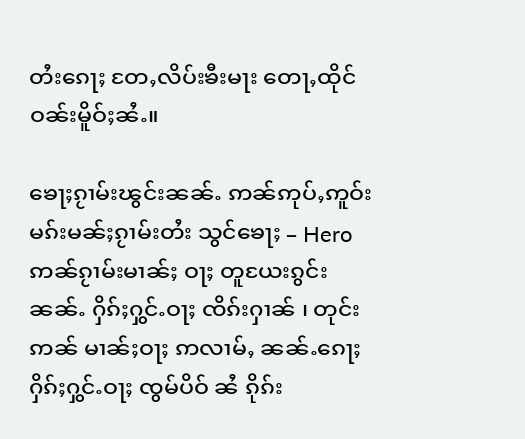တႆးၵေႃႈ တႄႇလိပ်းၶီးမႃး တေႃႇထိုင်ဝၼ်းမိူဝ်ႈၼႆႉ။

ၶေႃႈၵႂၢမ်းၽွင်းၼၼ်ႉ ဢၼ်ဢုပ်ႇဢူဝ်းမၵ်းမၼ်ႈၵႂၢမ်းတႆး သွင်ၶေႃႈ – Hero ဢၼ်ၵႂၢမ်းမၢၼ်ႈ ဝႃႈ တူယႄးၵွင်း ၼၼ်ႉ ႁိၵ်ႈႁွင်ႉဝႃႈ ၸိၵ်းႁၢၼ် ၊ တုင်း ဢၼ် မၢၼ်ႈဝႃႈ ဢလၢမ်ႇ ၼၼ်ႉၵေႃႈ ႁိၵ်ႈႁွင်ႉဝႃႈ ၸွမ်ပိဝ် ၼႆ ၵိုၵ်း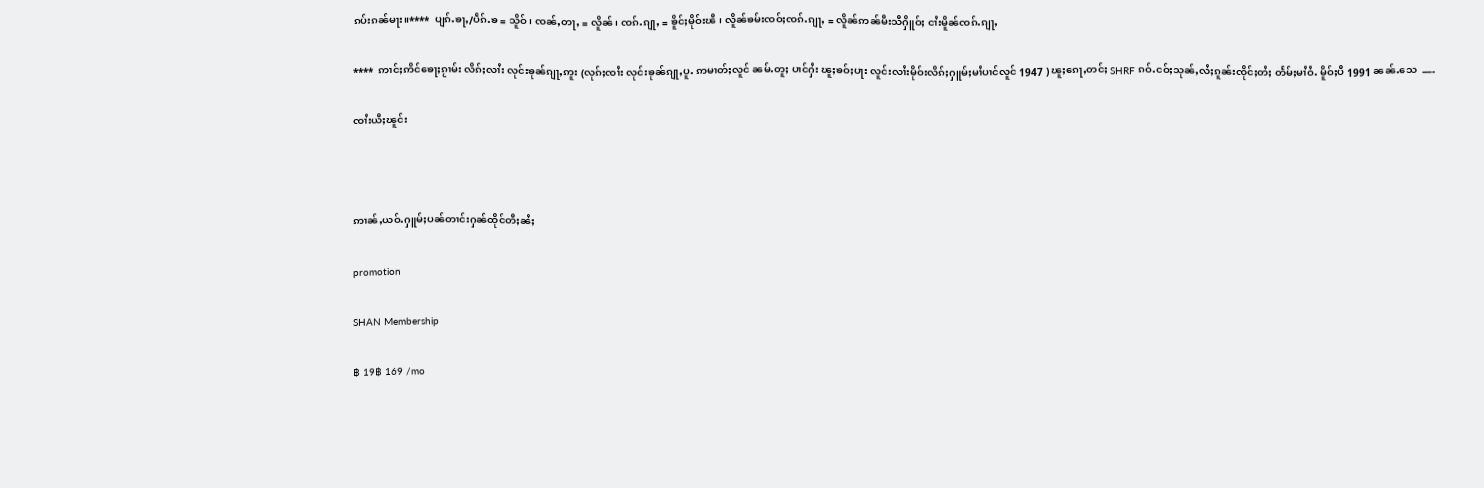ၵပ်းၵၼ်မႃး။****  ပျၵ်ႉၶႃႇ/ပဵၵ်ႉၶ = သိူဝ် ၊ ၸၼ်ႇတႃႇ = လိူၼ် ၊ ၸၵ်ႉၵျႃႇ = ၶိူင်ႈမိုဝ်းၽီ ၊ လိူၼ်ၶမ်းၸဝ်ႈၸၵ်ႉၵျႃႇ = လိူၼ်ဢၼ်မီးသီႁိူဝ်ႈ ငၢႆးမိူၼ်ၸၵ်ႉၵျႃႇ

****  ဢၢင်ႈဢိင်ၶေႃႈၵႂၢမ်း လိၵ်ႈလၢႆး လုင်းၶုၼ်ၵျႃႇဢူး (လုၵ်ႈၸၢႆး လုင်းၶုၼ်ၵျႃႇပူႉ ဢမၢတ်ႈလူင် ၼမ်ႉတူႈ ပၢင်ႁႆး ၽူႈၶဝ်ႈပႃး လူင်းလၢႆးမိုဝ်းလိၵ်ႈႁူမ်ႈမၢႆပၢင်လူင် 1947 ) ၽူႈၵေႃႇတင်ႈ SHRF ၵဝ်ႉငဝ်ႈသုၼ်ႇလႆႈၵူၼ်းၸိုင်ႈတႆႈ တႅမ်ႈမၢႆဝႆႉ မိူဝ်ႈပီ 1991 ၼၼ်ႉသေ  —-

ၸၢႆးယီႈၽူင်း



ဢၢၼ်ႇယဝ်ႉႁူမ်ႈပၼ်တၢင်းႁၼ်ထိုင်တီႈၼႆႈ

promotion

SHAN Membership

฿ 19฿ 169 /mo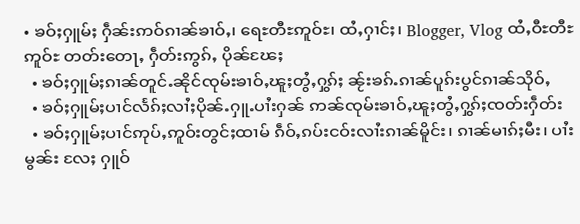• ၶဝ်ႈႁူမ်ႈ ႁဵၼ်းဢဝ်ၵၢၼ်ၶၢဝ်ႇ၊ ရေႊတီႊဢူဝ်ႊ၊ ထႆႇႁၢင်ႈ၊ Blogger, Vlog ထႆႇဝီႊတီႊဢူဝ်ႊ တတ်းတေႃႇ ႁဵတ်းဢွၵ်ႇ ပိုၼ်ၽႄႈ
  • ၶဝ်ႈႁူမ်ႈၵၢၼ်တူင်ႉၼိုင်ၸုမ်းၶၢဝ်ႇၽူႈတွႆႇႁွၵ်ႈ ၼႂ်းၶၵ်ႉၵၢၼ်ပူၵ်းပွင်ၵၢၼ်သိုဝ်ႇ
  • ၶဝ်ႈႁူမ်ႈပၢင်လႅၵ်ႈလၢႆႈပိုၼ်ႉႁူႉပၢႆးႁၼ် ဢၼ်ၸုမ်းၶၢဝ်ႇၽူႈတွႆႇႁွၵ်ႈၸတ်းႁဵတ်း
  • ၶဝ်ႈႁူမ်ႈပၢင်ဢုပ်ႇဢူဝ်းတွင်ႈထၢမ် ၵဵဝ်ႇၵပ်းငဝ်းလၢႆးၵၢၼ်မိူင်း၊ ၵၢၼ်မၢၵ်ႈမီး၊ ပၢႆးမွၼ်း လႄႈ ႁူဝ်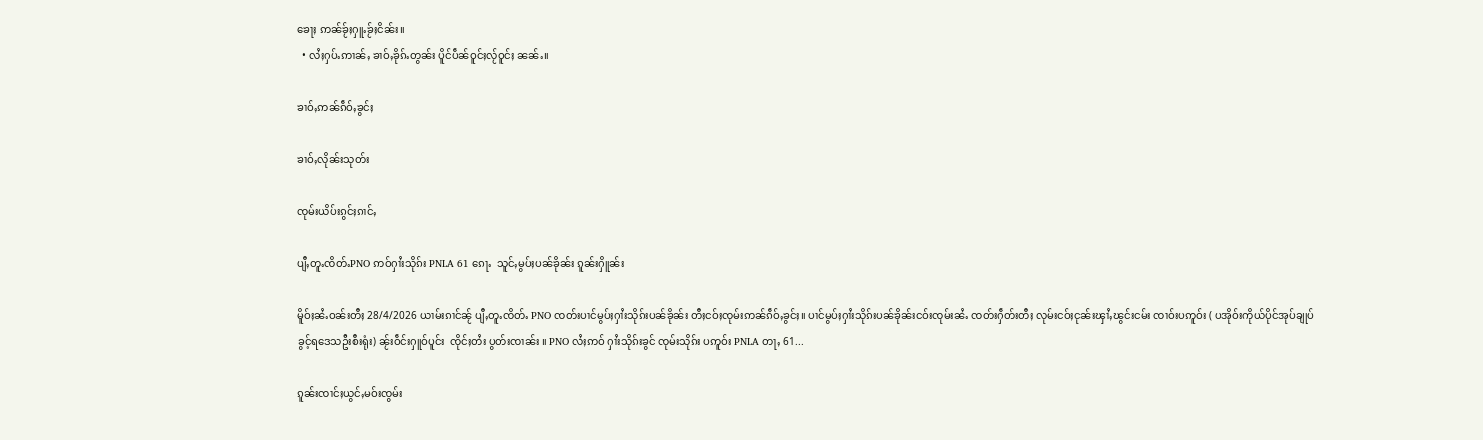ၶေႃႈ ဢၼ်ၶႂ်ႈႁူႉၶႂ်ႈငိၼ်း။
  • လႆႈႁပ်ႉဢၢၼ်ႇ ၶၢဝ်ႇၶိုၵ်ႉတွၼ်း ပိူင်ပဵၼ်ဝူင်ႈလႂ်ဝူင်ႈ ၼၼ်ႉ။

ၶၢဝ်ႇဢၼ်ၵဵဝ်ႇၶွင်ႈ

ၶၢဝ်ႇလိုၼ်းသုတ်း

ၸုမ်းယိပ်းၵွင်ႈၵၢင်ႇ

ပျီႇတူႉၸိတ်ႉPNO ဢဝ်ႁၢႆးသိုၵ်း PNLA 61 ၵေႃႉ  သူင်ႇမွပ်ႈပၼ်ၶိုၼ်း ၵူၼ်းႁိူၼ်း

မိူဝ်ႈၼႆႉဝၼ်းတီႈ 28/4/2026 ယၢမ်းၵၢင်ၼႂ် ပျီႇတူႉၸိတ်ႉ PNO ၸတ်းပၢင်မွပ်ႈႁၢႆးသိုၵ်းပၼ်ၶိုၼ်း တီႈငဝ်ႈၸုမ်းဢၼ်ၵဵဝ်ႇၶွင်ႈ။ ပၢင်မွပ်ႈႁၢႆးသိုၵ်းပၼ်ၶိုၼ်းငဝ်းၸုမ်းၼႆႉ ၸတ်းႁဵတ်းတီႈ လုမ်းငဝ်ႈငုၼ်းၾၢႆႇၽွင်းငမ်း ၸၢဝ်းပဢူဝ်း ( ပအိုဝ်းကိုယ်ပိုင်အုပ်ချုပ်ခွင့်ရဒေသဦးစီးရုံး) ၼႂ်းဝဵင်းႁူဝ်ပူင်း  ၸိုင်ႈတႆး ပွတ်းၸၢၼ်း ။ PNO လႆႈဢဝ် ႁၢႆးသိုၵ်းၶွင် ၸုမ်းသိုၵ်း ပဢူဝ်း PNLA တႃႇ 61...

ၵူၼ်းၸၢင်ႈယွင်ႇမဝ်းၸွမ်း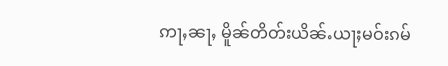ဢႃႇၼႃႇ မိူၼ်တိတ်းယိၼ်ႉယႃႈမဝ်းၵမ်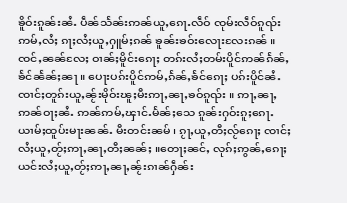ၶိူဝ်းၵူၼ်းၼႆႉ ပဵၼ်သႅၼ်းဢၼ်ယူႇၵေႃႉလဵဝ် ၸုမ်းလဵဝ်ၵူၺ်းဢမ်ႇလႆႈ ၵႃႈလႆႈယူႇႁူမ်ႈၵၼ် ၶူၼ်းၶဝ်းလေႃးလႄးၵၼ် ။ ၸင်ႇၼၼ်လႄႈ ဝၢၼ်ႈမိူင်းၵေႃႈ တၵ်းလႆႈတမ်းပိူင်ဢၼ်ၵႅၼ်ႇၶႅင်ၼႅၼ်ႈၼႃ ။ ပေႃးပၵ်းပိူင်ဢမ်ႇၵႅၼ်ႇၶႅင်ၵေႃႈ ပၵ်းပိူင်ၼႆႉ ၸၢင်ႈတူၵ်းယူႇၼႂ်းမိုဝ်းၽူႈမီးဢႃႇၼႃႇၶဝ်ၵူၺ်း ။ ဢႃႇၼႃႇဢၼ်ဝႃႈၼႆႉ ဢၼ်ဢမ်ႇၾၢင်ႉမႅၼ်ႈသေ ၵူၼ်းႁဝ်းၵူႈၵေႃႉ ယၢမ်ႈထူပ်းမႃးၼၼ်ႉ မီးတင်းၼမ် ၊ ၵႂႃႇယူႇတီႈလႂ်ၵေႃႈ ၸၢင်ႈလႆႈယူႇတႂ်ႈဢႃႇၼႃႇတီႈၼၼ်ႈ ။တေႃႈၼင်ႇ လုၵ်ႈဢွၼ်ႇၵေႃႈ ယင်းလႆႈယူႇတႂ်ႈဢႃႇၼႃႇၼႂ်းၵၢၼ်ႁဵၼ်း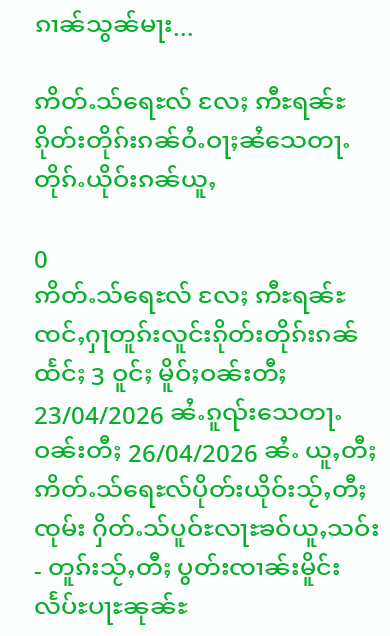ၵၢၼ်သွၼ်မႃး...

ဢိတ်ႉသ်ရေႊလ် လႄႈ ဢီႊရၼ်ႊ ၵိုတ်းတိုၵ်းၵၼ်ဝႆႉဝႃႈၼႆသေတႃႉ တိုၵ်ႉယိုဝ်းၵၼ်ယူႇ

0
ဢိတ်ႉသ်ရေႊလ် လႄႈ ဢီႊရၼ်ႊ ၸင်ႇႁႃတူၵ်းလူင်းၵိုတ်းတိုၵ်းၵၼ်ထႅင်ႈ 3 ဝူင်ႈ မိူဝ်ႈဝၼ်းတီႈ 23/04/2026 ၼႆႉၵူၺ်းသေတႃႉ ဝၼ်းတီႈ 26/04/2026 ၼႆႉ ယူႇတီႈဢိတ်ႉသ်ရေႊလ်ပိုတ်းယိုဝ်းသႂ်ႇတီႈ ၸုမ်း ႁိတ်ႉသ်ပူဝ်ႊလႃႊၶဝ်ယူႇသဝ်း - တူၵ်းသႂ်ႇတီႈ ပွတ်းၸၢၼ်းမိူင်းလႅပ်ႊပႃႊၼုၼ်ႊ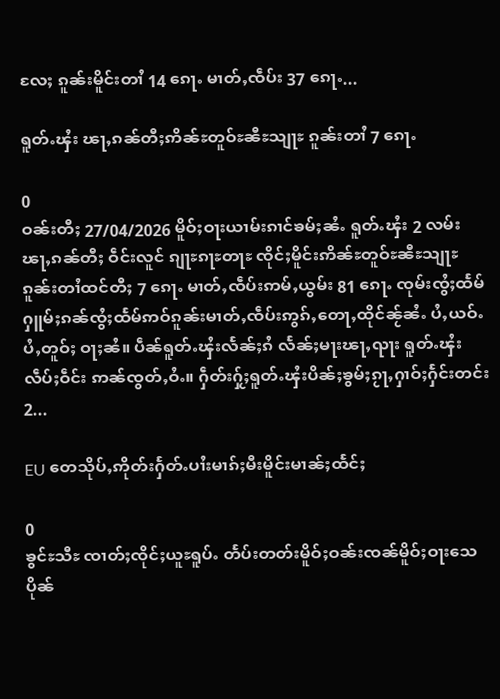လႄႈ ၵူၼ်းမိူင်းတၢႆ 14 ၵေႃႉ မၢတ်ႇၸဵပ်း 37 ၵေႃႉ...

ရူတ်ႉၾႆး ၽႃႇၵၼ်တီႈဢိၼ်ႊတူဝ်ႊၼီႊသျႃႊ ၵူၼ်းတၢႆ 7 ၵေႃႉ

0
ဝၼ်းတီႈ 27/04/2026 မိူဝ်ႈဝႃးယၢမ်းၵၢင်ၶမ်ႈၼႆႉ ရူတ်ႉၾႆး 2 လမ်းၽႃႇၵၼ်တီႈ ဝဵင်းလူင် ၵျႃႊၵႃႊတႃႊ ၸိုင်ႈမိူင်းဢိၼ်ႊတူဝ်ႊၼီႊသျႃႊ ၵူၼ်းတၢႆထင်တီႈ 7 ၵေႃႉ မၢတ်ႇၸဵပ်းဢမ်ႇယွမ်း 81 ၵေႃႉ ၸုမ်းၸွႆႈထႅမ် ႁူမ်ႈၵၼ်ၸွႆႈထႅမ်ဢဝ်ၵူၼ်းမၢတ်ႇၸဵပ်းဢွၵ်ႇတေႃႇထိုင်ၼႂ်ၼႆႉ ပႆႇယဝ်ႉပႆႇတူဝ်ႈ ဝႃႈၼႆ။ ပဵၼ်ရူတ်ႉၾႆးလႅၼ်ႈၵႆ လႅၼ်ႈမႃးၽႃႇၺႃး ရူတ်ႉၾႆးလဵပ်ႈဝဵင်း ဢၼ်ၸွတ်ႇဝႆႉ။ ႁဵတ်းႁႂ်ႈရူတ်ႉၾႆးပိၼ်ႈၶွမ်ႈၵႂႃႇႁၢဝ်ႈႁႅင်းတင်း 2...

EU တေသိုပ်ႇဢိုတ်းႁႅတ်ႉပၢႆးမၢၵ်ႈမီးမိူင်းမၢၼ်ႈထႅင်ႈ

0
ၶွင်ႊသီႊ ၸၢတ်ႈၸိုင်ႈယူႊရူပ်ႉ တႅပ်းတတ်းမိူဝ်ႈဝၼ်းၸၼ်မိူဝ်ႈဝႃးသေ ပိုၼ်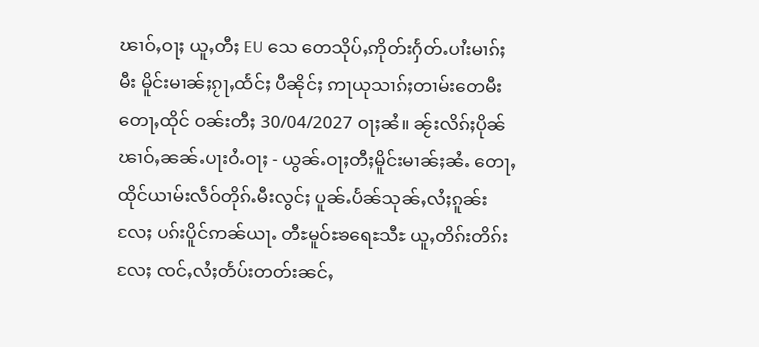ၽၢဝ်ႇဝႃႈ ယူႇတီႈ EU သေ တေသိုပ်ႇဢိုတ်းႁႅတ်ႉပၢႆးမၢၵ်ႈမီး မိူင်းမၢၼ်ႈၵႂႃႇထႅင်ႈ ပီၼိုင်ႈ ဢႃယုသၢၵ်ႈတၢမ်းတေမီးတေႃႇထိုင် ဝၼ်းတီႈ 30/04/2027 ဝႃႈၼႆ။ ၼႂ်းလိၵ်ႈပိုၼ်ၽၢဝ်ႇၼၼ်ႉပႃးဝႆႉဝႃႈ - ယွၼ်ႉဝႃႈတီႈမိူင်းမၢၼ်ႈၼႆႉ တေႃႇထိုင်ယၢမ်းလဵဝ်တိုၵ်ႉမီးလွင်ႈ ပူၼ်ႉပႅၼ်သုၼ်ႇလႆႈၵူၼ်းလႄႈ ပၵ်းပိူင်ဢၼ်ယႃႉ တီႊမူဝ်ႊၶရေႊသီႊ ယူႇတိၵ်းတိၵ်းလႄႈ ၸင်ႇလႆႈတႅပ်းတတ်းၼင်ႇ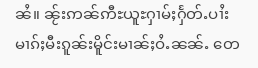ၼႆ။ ၼႂ်းဢၼ်ဢီႊယူႊႁၢမ်ႈႁႅတ်ႉပၢႆးမၢၵ်ႈမီးၵူၼ်းမိူင်းမၢၼ်ႈဝႆႉၼၼ်ႉ တေ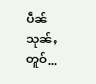ပဵၼ် သုၼ်ႇတူဝ်...